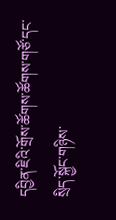དབྱིན་ཇིའི་གྲོས་ཚོགས་ཚོགས་གཙོ་དང་སྲིད་སྐྱོང་གཉིས་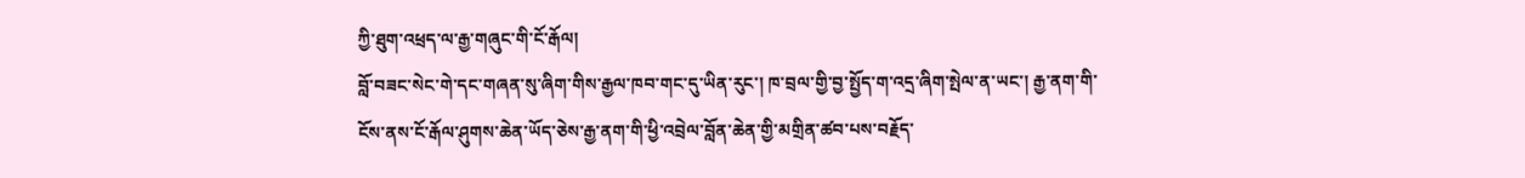ཀྱི་ཐུག་འཕྲད་ལ་རྒྱ་གཞུང་གི་ངོ་རྒོལ།
བློ་བཟང་སེང་གེ་དང་གཞན་སུ་ཞིག་གིས་རྒྱལ་ཁབ་གང་དུ་ཡིན་རུང་། ཁ་བྲལ་གྱི་བྱ་སྤྱོད་ག་འདྲ་ཞིག་སྤེལ་ན་ཡང་། རྒྱ་ནག་གི་ངོས་ནས་ངོ་རྒོལ་ཤུགས་ཆེན་ཡོད་ཅེས་རྒྱ་ནག་གི་ཕྱི་འབྲེལ་བློན་ཆེན་གྱི་མགྲིན་ཚབ་པས་བརྗོད་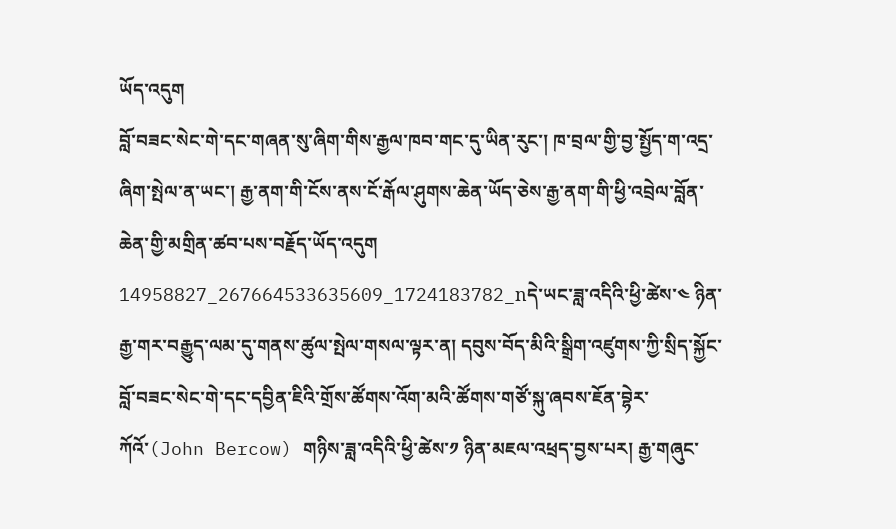ཡོད་འདུག
བློ་བཟང་སེང་གེ་དང་གཞན་སུ་ཞིག་གིས་རྒྱལ་ཁབ་གང་དུ་ཡིན་རུང་། ཁ་བྲལ་གྱི་བྱ་སྤྱོད་ག་འདྲ་ཞིག་སྤེལ་ན་ཡང་། རྒྱ་ནག་གི་ངོས་ནས་ངོ་རྒོལ་ཤུགས་ཆེན་ཡོད་ཅེས་རྒྱ་ནག་གི་ཕྱི་འབྲེལ་བློན་ཆེན་གྱི་མགྲིན་ཚབ་པས་བརྗོད་ཡོད་འདུག
14958827_267664533635609_1724183782_nདེ་ཡང་ཟླ་འདིའི་ཕྱི་ཚེས་༤ ཉིན་རྒྱ་གར་བརྒྱུད་ལམ་དུ་གནས་ཚུལ་སྤེལ་གསལ་ལྟར་ན། དབུས་བོད་མིའི་སྒྲིག་འཛུགས་ཀྱི་སྲིད་སྐྱོང་བློ་བཟང་སེང་གེ་དང་དབྱིན་ཇིའི་གྲོས་ཚོགས་འོག་མའི་ཚོགས་གཙོ་སྐུ་ཞབས་ཇོན་བྷེར་ཀོའོ་(John Bercow) གཉིས་ཟླ་འདིའི་ཕྱི་ཚེས་༡ ཉིན་མཇལ་འཕྲད་བྱས་པར། རྒྱ་གཞུང་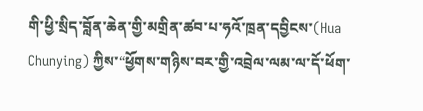གི་ཕྱི་སྲིད་བློན་ཆེན་གྱི་མགྲིན་ཚབ་པ་ཧའོ་ཁྲན་དབྱིངས་(Hua Chunying) ཀྱིས་“ཕྱོགས་གཉིས་བར་གྱི་འབྲེལ་ལམ་ལ་དོ་ཕོག་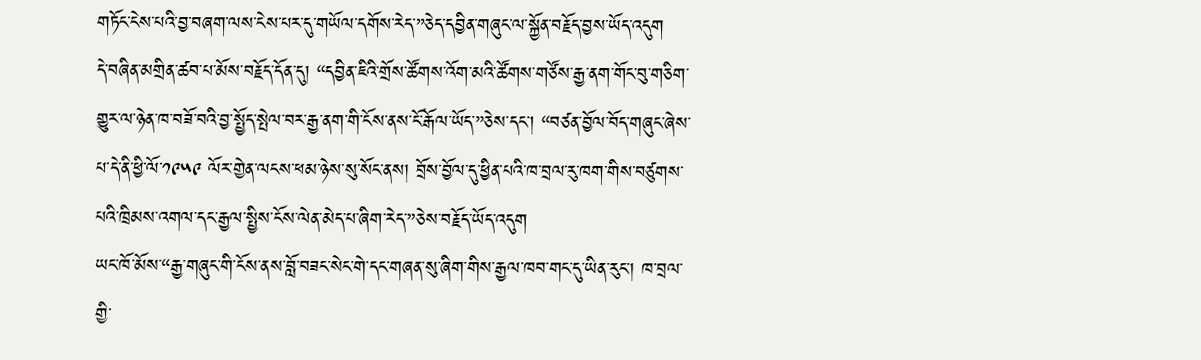གཏོང་ངེས་པའི་བྱ་བཞག་ལས་ངེས་པར་དུ་གཡོལ་དགོས་རེད་”ཅེད་དབྱིན་གཞུང་ལ་སྐྱོན་བརྗོད་བྱས་ཡོད་འདུག
དེ་བཞིན་མགྲིན་ཚབ་པ་མོས་བརྗོད་དོན་དུ། “དབྱིན་ཇིའི་གྲོས་ཚོགས་འོག་མའི་ཚོགས་གཙོས་རྒྱ་ནག་གོང་བུ་གཅིག་གྱུར་ལ་ཉེན་ཁ་བཟོ་བའི་བྱ་སྤྱོད་སྤེལ་བར་རྒྱ་ནག་གི་ངོས་ནས་ངོ་རྒོལ་ཡོད་”ཅེས་དང་། “བཙན་བྱོལ་བོད་གཞུང་ཞེས་པ་དེ་ནི་ཕྱི་ལོ་༡༩༥༩ ལོར་གྱེན་ལངས་ཕམ་ཉེས་སུ་སོང་ནས། བྲོས་བྱོལ་དུ་ཕྱིན་པའི་ཁ་བྲལ་རུ་ཁག་གིས་བཙུགས་པའི་ཁྲིམས་འགལ་དང་རྒྱལ་སྤྱིས་ངོས་ལེན་མེད་པ་ཞིག་རེད་”ཅེས་བརྗོད་ཡོད་འདུག
ཡང་ཁོ་མོས་“རྒྱ་གཞུང་གི་ངོས་ནས་བློ་བཟང་སེང་གེ་དང་གཞན་སུ་ཞིག་གིས་རྒྱལ་ཁབ་གང་དུ་ཡིན་རུང་། ཁ་བྲལ་གྱི་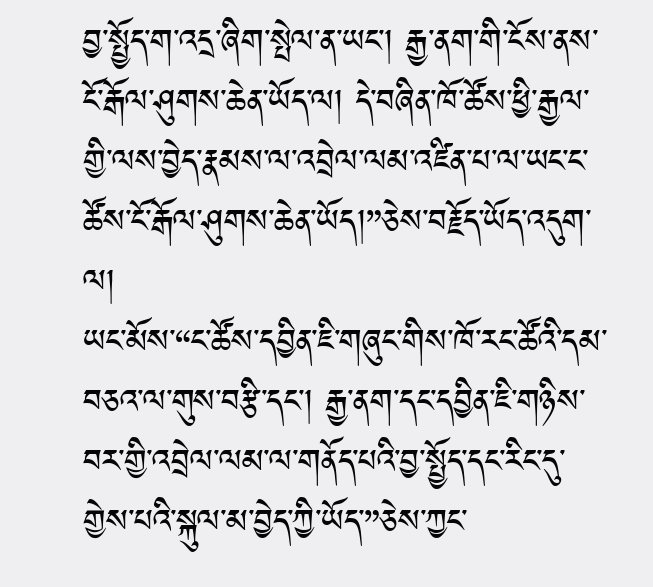བྱ་སྤྱོད་ག་འདྲ་ཞིག་སྤེལ་ན་ཡང་། རྒྱ་ནག་གི་ངོས་ནས་ངོ་རྒོལ་ཤུགས་ཆེན་ཡོད་ལ། དེ་བཞིན་ཁོ་ཚོས་ཕྱི་རྒྱལ་གྱི་ལས་བྱེད་རྣམས་ལ་འབྲེལ་ལམ་འཛིན་པ་ལ་ཡང་ང་ཚོས་ངོ་རྒོལ་ཤུགས་ཆེན་ཡོད།”ཅེས་བརྗོད་ཡོད་འདུག་ལ།
ཡང་མོས་“ང་ཚོས་དབྱིན་ཇི་གཞུང་གིས་ཁོ་རང་ཚོའི་དམ་བཅའ་ལ་གུས་བརྩི་དང་། རྒྱ་ནག་དང་དབྱིན་ཇི་གཉིས་བར་གྱི་འབྲེལ་ལམ་ལ་གནོད་པའི་བྱ་སྤྱོད་དང་རིང་དུ་གྱེས་པའི་སྐུལ་མ་བྱེད་ཀྱི་ཡོད་”ཅེས་ཀྱང་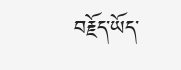བརྗོད་ཡོད་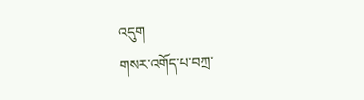འདུག
གསར་འགོད་པ་བཀྲ་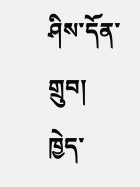ཤིས་དོན་གྲུབ།
ཁྱེད་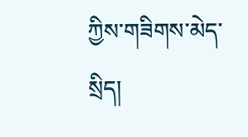ཀྱིས་གཟིགས་མེད་སྲིད།